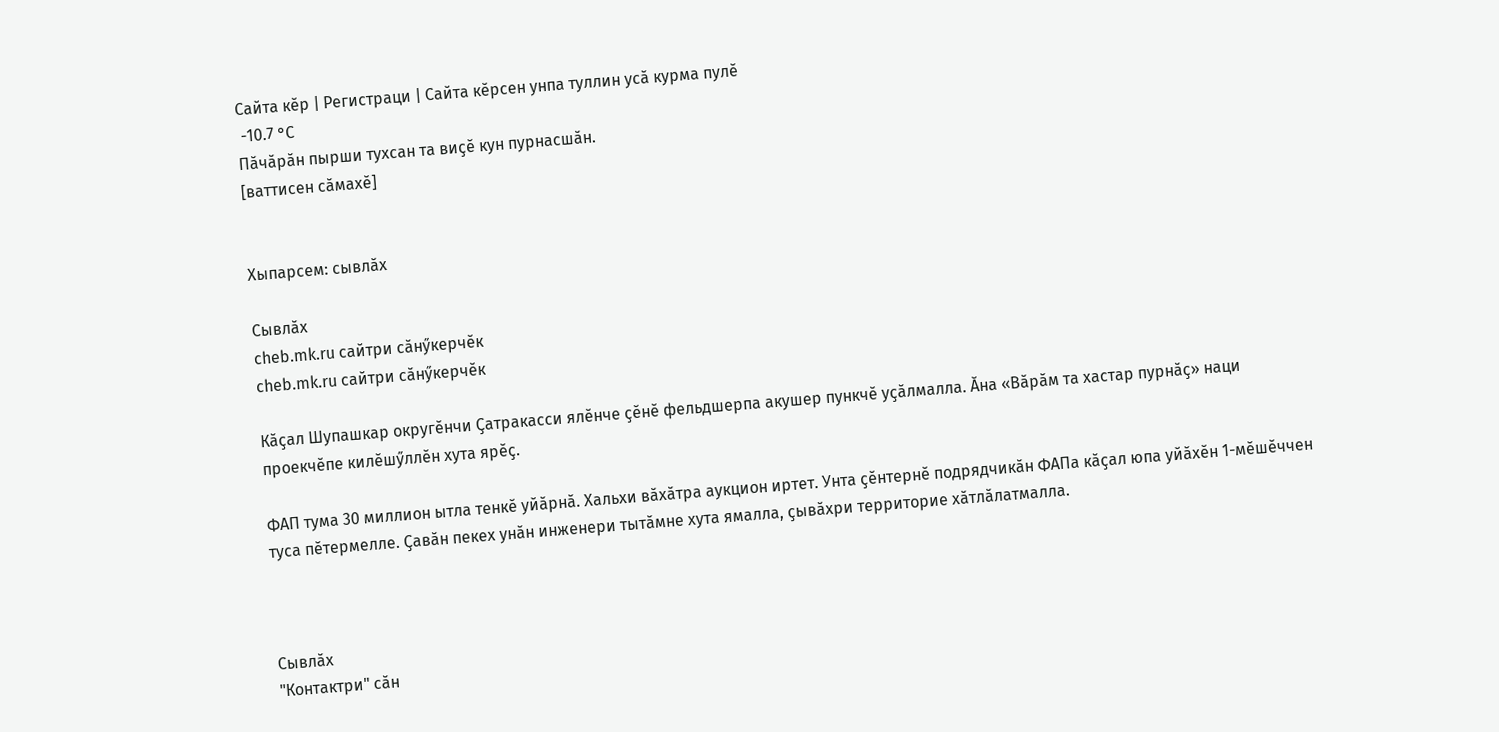Сайта кӗр | Регистраци | Сайта кӗрсен унпа туллин усӑ курма пулӗ
 -10.7 °C
Пӑчӑрӑн пырши тухсан та виҫӗ кун пурнасшӑн.
[ваттисен сӑмахӗ]


Хыпарсем: сывлӑх

Сывлӑх
cheb.mk.ru сайтри сӑнӳкерчӗк
cheb.mk.ru сайтри сӑнӳкерчӗк

Кӑҫал Шупашкар округӗнчи Ҫатракасси ялӗнче ҫӗнӗ фельдшерпа акушер пункчӗ уҫӑлмалла. Ӑна «Вӑрӑм та хастар пурнӑҫ» наци проекчӗпе килӗшӳллӗн хута ярӗҫ.

ФАП тума 30 миллион ытла тенкӗ уйӑрнӑ. Хальхи вӑхӑтра аукцион иртет. Унта ҫӗнтернӗ подрядчикӑн ФАПа кӑҫал юпа уйӑхӗн 1-мӗшӗччен туса пӗтермелле. Ҫавӑн пекех унӑн инженери тытӑмне хута ямалла, ҫывӑхри территорие хӑтлӑлатмалла.



Сывлӑх
"Контактри" сӑн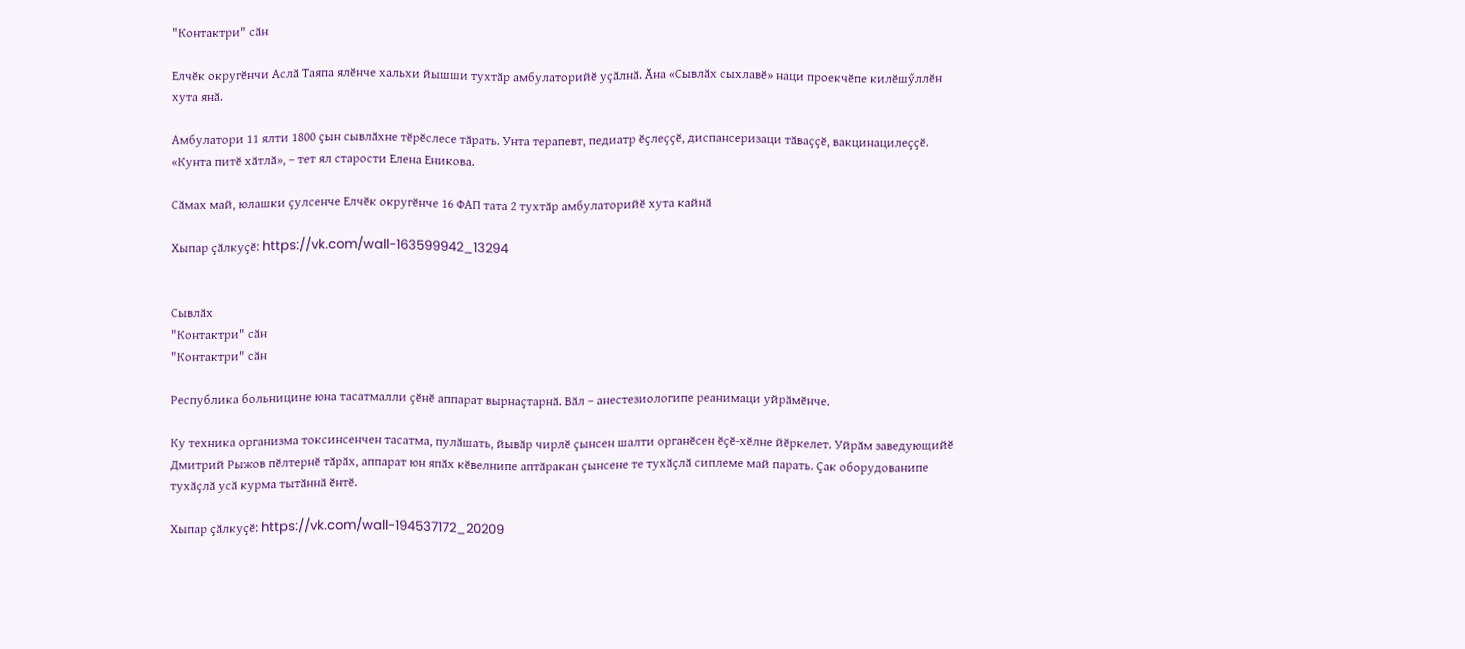"Контактри" сӑн

Елчӗк округӗнчи Аслӑ Таяпа ялӗнче хальхи йышши тухтӑр амбулаторийӗ уҫӑлнӑ. Ӑна «Сывлӑх сыхлавӗ» наци проекчӗпе килӗшӳллӗн хута янӑ.

Амбулатори 11 ялти 1800 ҫын сывлӑхне тӗрӗслесе тӑрать. Унта терапевт, педиатр ӗҫлеҫҫӗ, диспансеризаци тӑваҫҫӗ, вакцинацилеҫҫӗ. «Кунта питӗ хӑтлӑ», – тет ял старости Елена Еникова.

Сӑмах май, юлашки ҫулсенче Елчӗк округӗнче 16 ФАП тата 2 тухтӑр амбулаторийӗ хута кайнӑ

Хыпар ҫӑлкуҫӗ: https://vk.com/wall-163599942_13294


Сывлӑх
"Контактри" сӑн
"Контактри" сӑн

Республика больницине юна тасатмалли ҫӗнӗ аппарат вырнаҫтарнӑ. Вӑл – анестезиологипе реанимаци уйрӑмӗнче.

Ку техника организма токсинсенчен тасатма, пулӑшать, йывӑр чирлӗ ҫынсен шалти органӗсен ӗҫӗ-хӗлне йӗркелет. Уйрӑм заведующийӗ Дмитрий Рыжов пӗлтернӗ тӑрӑх, аппарат юн япӑх кӗвелнипе аптӑракан ҫынсене те тухӑҫлӑ сиплеме май парать. Ҫак оборудованипе тухӑҫлӑ усӑ курма тытӑннӑ ӗнтӗ.

Хыпар ҫӑлкуҫӗ: https://vk.com/wall-194537172_20209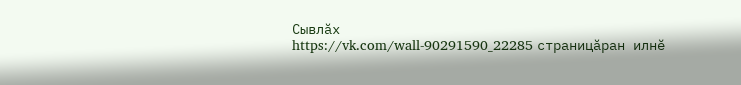Сывлӑх
https://vk.com/wall-90291590_22285 страницӑран илнӗ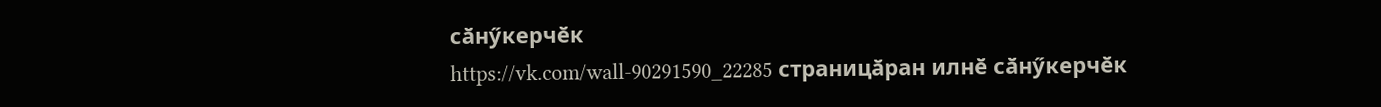сӑнӳкерчӗк
https://vk.com/wall-90291590_22285 страницӑран илнӗ сӑнӳкерчӗк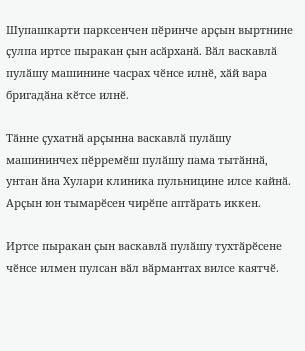Шупашкарти парксенчен пӗринче арҫын выртнине ҫулпа иртсе пыракан ҫын асӑрханӑ. Вӑл васкавлӑ пулӑшу машинине часрах чӗнсе илнӗ, хӑй вара бригадӑна кӗтсе илнӗ.

Тӑнне ҫухатнӑ арҫынна васкавлӑ пулӑшу машининчех пӗрремӗш пулӑшу пама тытӑннӑ, унтан ӑна Хулари клиника пульницине илсе кайнӑ. Арҫын юн тымарӗсен чирӗпе аптӑрать иккен.

Иртсе пыракан ҫын васкавлӑ пулӑшу тухтӑрӗсене чӗнсе илмен пулсан вӑл вӑрмантах вилсе каятчӗ.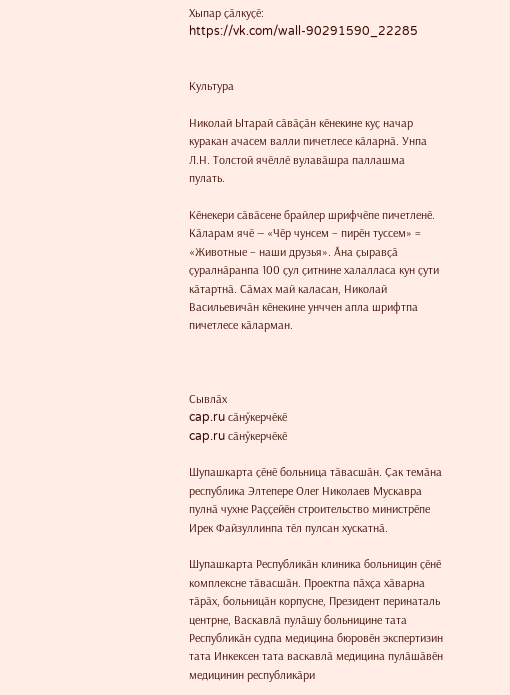Хыпар ҫӑлкуҫӗ: https://vk.com/wall-90291590_22285


Культура

Николай Ытарай сӑвӑҫӑн кӗнекине куҫ начар куракан ачасем валли пичетлесе кӑларнӑ. Унпа Л.Н. Толстой ячӗллӗ вулавӑшра паллашма пулать.

Кӗнекери сӑвӑсене брайлер шрифчӗпе пичетленӗ. Кӑларам ячӗ — «Чӗр чунсем – пирӗн туссем» = «Животные – наши друзья». Ӑна ҫыравҫӑ ҫуралнӑранпа 100 ҫул ҫитнине халалласа кун ҫути кӑтартнӑ. Сӑмах май каласан, Николай Васильевичӑн кӗнекине унччен апла шрифтпа пичетлесе кӑларман.



Сывлӑх
cap.ru сӑнӳкерчӗкӗ
cap.ru сӑнӳкерчӗкӗ

Шупашкарта ҫӗнӗ больница тӑвасшӑн. Ҫак темӑна республика Элтепере Олег Николаев Мускавра пулнӑ чухне Раҫҫейӗн строительство министрӗпе Ирек Файзуллинпа тӗл пулсан хускатнӑ.

Шупашкарта Республикӑн клиника больницин ҫӗнӗ комплексне тӑвасшӑн. Проектпа пӑхҫа хӑварна тӑрӑх, больницӑн корпусне, Президент перинаталь центрне, Васкавлӑ пулӑшу больницине тата Республикӑн судпа медицина бюровӗн экспертизин тата Инкексен тата васкавлӑ медицина пулӑшӑвӗн медицинин республикӑри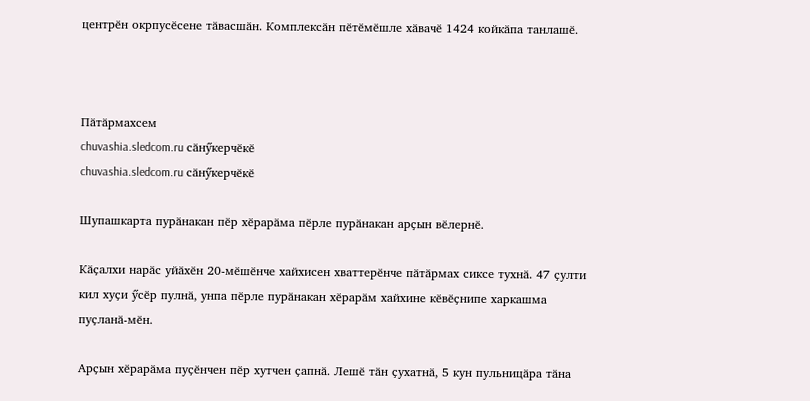центрӗн окрпусӗсене тӑвасшӑн. Комплексӑн пӗтӗмӗшле хӑвачӗ 1424 койкӑпа танлашӗ.



Пӑтӑрмахсем
chuvashia.sledcom.ru сӑнӳкерчӗкӗ
chuvashia.sledcom.ru сӑнӳкерчӗкӗ

Шупашкарта пурӑнакан пӗр хӗрарӑма пӗрле пурӑнакан арҫын вӗлернӗ.

Кӑҫалхи нарӑс уйӑхӗн 20-мӗшӗнче хайхисен хваттерӗнче пӑтӑрмах сиксе тухнӑ. 47 ҫулти кил хуҫи ӳсӗр пулнӑ, унпа пӗрле пурӑнакан хӗрарӑм хайхине кӗвӗҫнипе харкашма пуҫланӑ-мӗн.

Арҫын хӗрарӑма пуҫӗнчен пӗр хутчен ҫапнӑ. Лешӗ тӑн ҫухатнӑ, 5 кун пульницӑра тӑна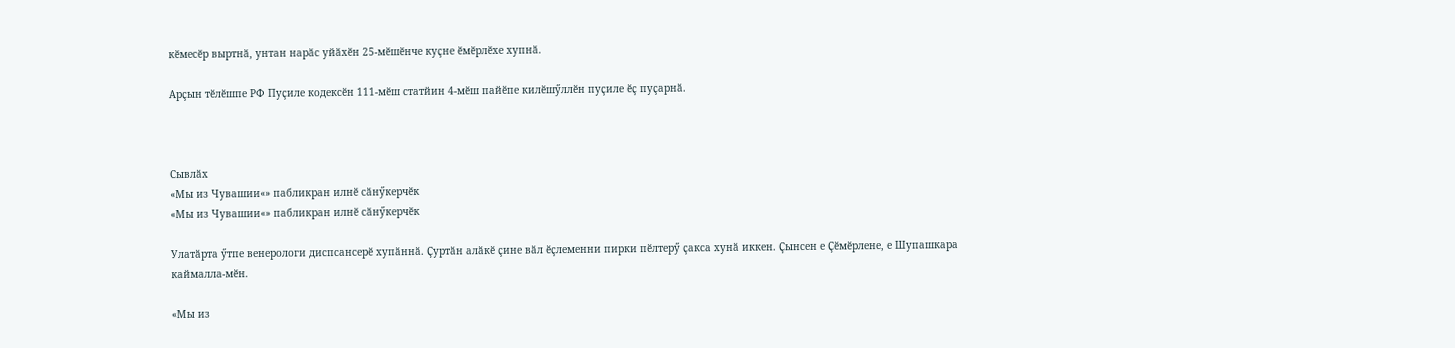кӗмесӗр выртнӑ, унтан нарӑс уйӑхӗн 25-мӗшӗнче куҫне ӗмӗрлӗхе хупнӑ.

Арҫын тӗлӗшпе РФ Пуҫиле кодексӗн 111-мӗш статйин 4-мӗш пайӗпе килӗшӳллӗн пуҫиле ӗҫ пуҫарнӑ.



Сывлӑх
«Мы из Чувашии«» пабликран илнӗ сӑнӳкерчӗк
«Мы из Чувашии«» пабликран илнӗ сӑнӳкерчӗк

Улатӑрта ӳтпе венерологи диспсансерӗ хупӑннӑ. Ҫуртӑн алӑкӗ ҫине вӑл ӗҫлеменни пирки пӗлтерӳ ҫакса хунӑ иккен. Ҫынсен е Ҫӗмӗрлене, е Шупашкара каймалла-мӗн.

«Мы из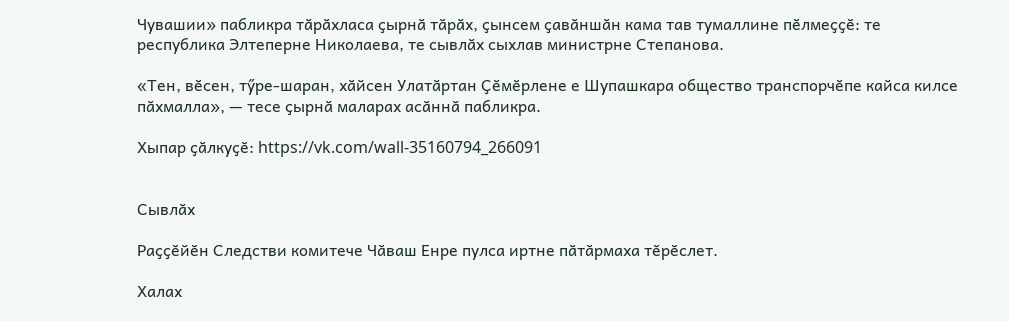Чувашии» пабликра тӑрӑхласа ҫырнӑ тӑрӑх, ҫынсем ҫавӑншӑн кама тав тумаллине пӗлмеҫҫӗ: те республика Элтеперне Николаева, те сывлӑх сыхлав министрне Степанова.

«Тен, вӗсен, тӳре-шаран, хӑйсен Улатӑртан Ҫӗмӗрлене е Шупашкара общество транспорчӗпе кайса килсе пӑхмалла», — тесе ҫырнӑ маларах асӑннӑ пабликра.

Хыпар ҫӑлкуҫӗ: https://vk.com/wall-35160794_266091


Сывлӑх

Раҫҫӗйӗн Следстви комитече Чӑваш Енре пулса иртне пӑтӑрмаха тӗрӗслет.

Халах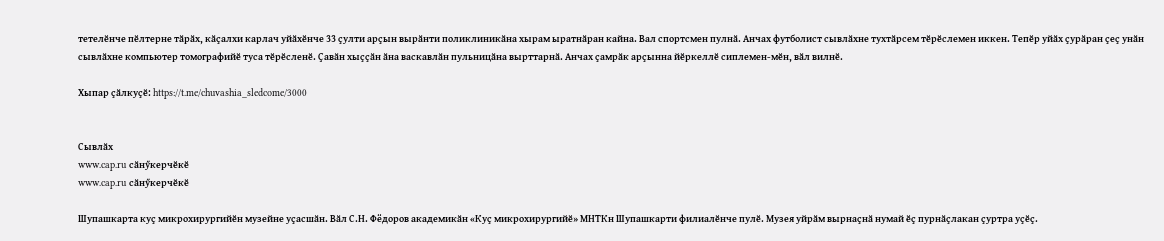тетелӗнче пӗлтерне тӑрӑх, кӑҫалхи карлач уйӑхӗнче 33 ҫулти арҫын вырӑнти поликлиникӑна хырам ыратнӑран кайна. Вал спортсмен пулнӑ. Анчах футболист сывлӑхне тухтӑрсем тӗрӗслемен иккен. Тепӗр уйӑх ҫурӑран ҫеҫ унӑн сывлӑхне компьютер томографийӗ туса тӗрӗсленӗ. Ҫавӑн хыҫҫӑн ӑна васкавлӑн пульницӑна вырттарнӑ. Анчах ҫамрӑк арҫынна йӗркеллӗ сиплемен-мӗн, вӑл вилнӗ.

Хыпар ҫӑлкуҫӗ: https://t.me/chuvashia_sledcome/3000


Сывлӑх
www.cap.ru сӑнӳкерчӗкӗ
www.cap.ru сӑнӳкерчӗкӗ

Шупашкарта куҫ микрохирургийӗн музейне уҫасшӑн. Вӑл С.Н. Фёдоров академикӑн «Куҫ микрохирургийӗ» МНТКн Шупашкарти филиалӗнче пулӗ. Музея уйрӑм вырнаҫнӑ нумай ӗҫ пурнӑҫлакан ҫуртра уҫӗҫ.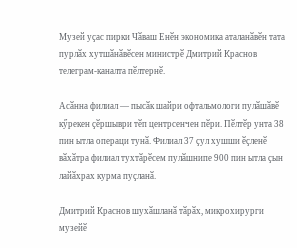Музей уҫас пирки Чӑваш Енӗн экономика аталанӑвӗн тата пурлӑх хутшӑнӑвӗсен министрӗ Дмитрий Краснов телеграм-каналта пӗлтернӗ.

Асӑнна филиал — пысӑк шайри офтальмологи пулӑшӑвӗ кӳрекен ҫӗршыври тӗп центрсенчен пӗри. Пӗлтӗр унта 38 пин ытла операци тунӑ. Филиал 37 ҫул хушши ӗҫленӗ вӑхӑтра филиал тухтӑрӗсем пулӑшнипе 900 пин ытла ҫын лайӑхрах курма пуҫланӑ.

Дмитрий Краснов шухӑшланӑ тӑрӑх, микрохирурги музейӗ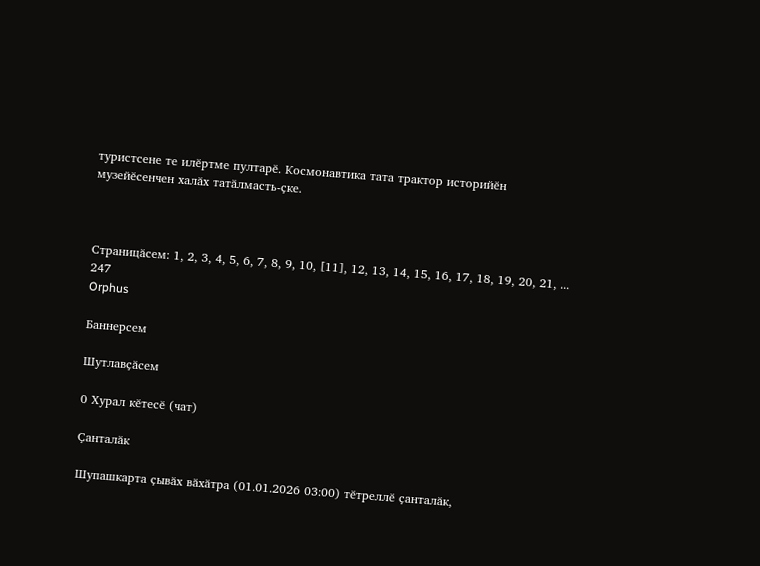туристсене те илӗртме пултарӗ. Космонавтика тата трактор историйӗн музейӗсенчен халӑх татӑлмасть-ҫке.



Страницӑсем: 1, 2, 3, 4, 5, 6, 7, 8, 9, 10, [11], 12, 13, 14, 15, 16, 17, 18, 19, 20, 21, ... 247
Orphus

Баннерсем

Шутлавҫӑсем

0 Хурал кӗтесӗ (чат)

Ҫанталӑк

Шупашкарта ҫывӑх вӑхӑтра (01.01.2026 03:00) тӗтреллӗ ҫанталӑк,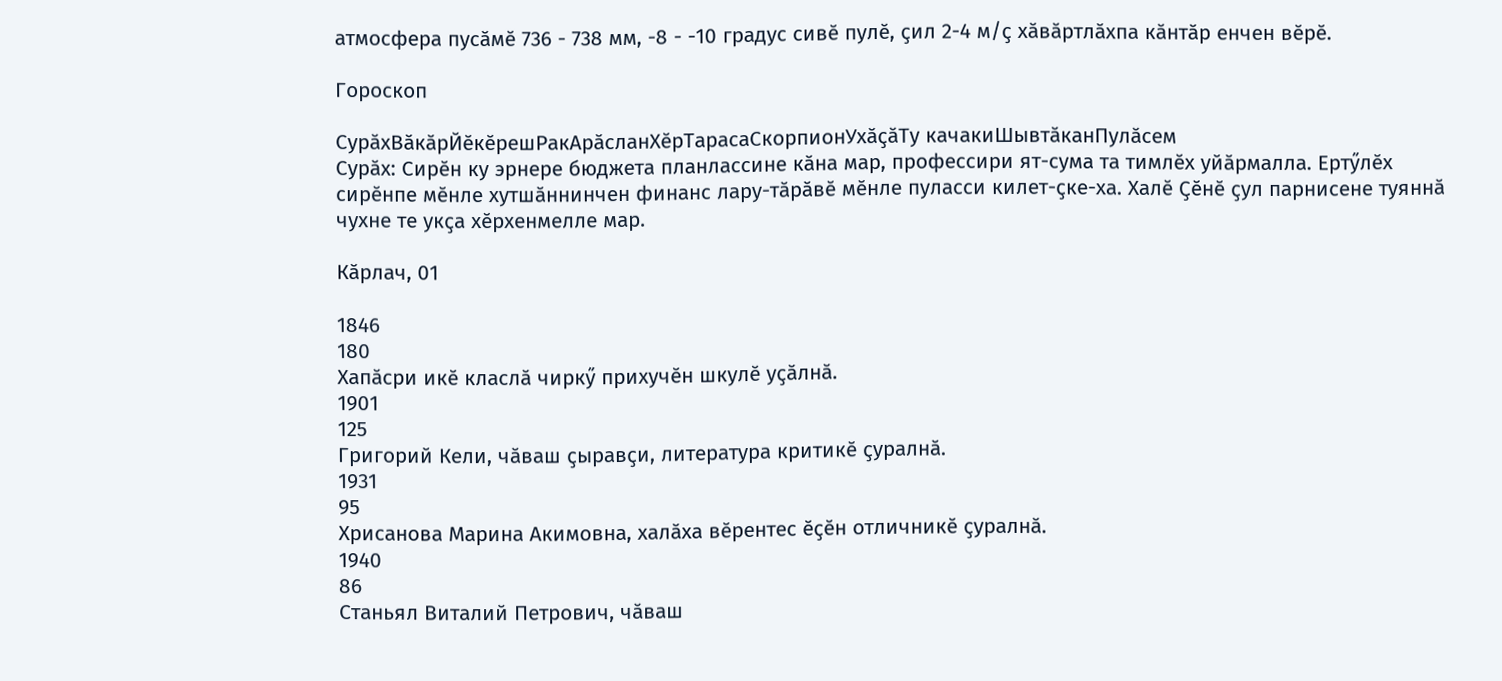атмосфера пусӑмӗ 736 - 738 мм, -8 - -10 градус сивӗ пулӗ, ҫил 2-4 м/ҫ хӑвӑртлӑхпа кӑнтӑр енчен вӗрӗ.

Гороскоп

СурӑхВӑкӑрЙӗкӗрешРакАрӑсланХӗрТарасаСкорпионУхӑҫӑТу качакиШывтӑканПулӑсем
Сурӑх: Сирӗн ку эрнере бюджета планлассине кӑна мар, профессири ят-сума та тимлӗх уйӑрмалла. Ертӳлӗх сирӗнпе мӗнле хутшӑннинчен финанс лару-тӑрӑвӗ мӗнле пуласси килет-ҫке-ха. Халӗ Ҫӗнӗ ҫул парнисене туяннӑ чухне те укҫа хӗрхенмелле мар.

Кӑрлач, 01

1846
180
Хапӑсри икӗ класлӑ чиркӳ прихучӗн шкулӗ уҫӑлнӑ.
1901
125
Григорий Кели, чӑваш ҫыравҫи, литература критикӗ ҫуралнӑ.
1931
95
Хрисанова Марина Акимовна, халӑха вӗрентес ӗҫӗн отличникӗ ҫуралнӑ.
1940
86
Станьял Виталий Петрович, чӑваш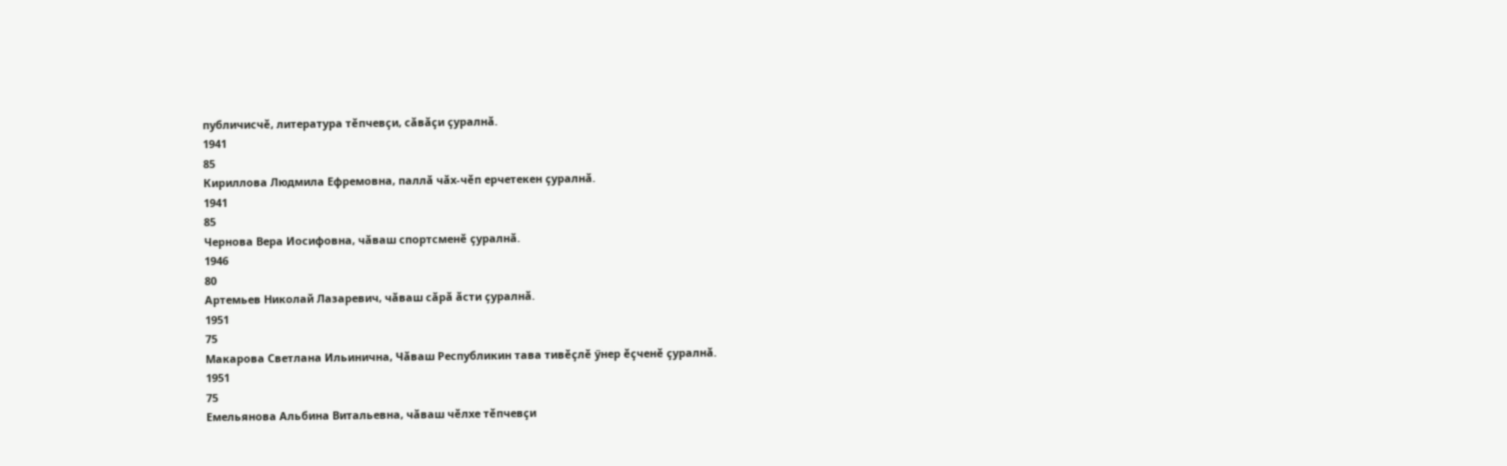публичисчӗ, литература тӗпчевҫи, сӑвӑҫи ҫуралнӑ.
1941
85
Кириллова Людмила Ефремовна, паллӑ чӑх-чӗп ерчетекен ҫуралнӑ.
1941
85
Чернова Вера Иосифовна, чӑваш спортсменӗ ҫуралнӑ.
1946
80
Артемьев Николай Лазаревич, чӑваш сӑрӑ ӑсти ҫуралнӑ.
1951
75
Макарова Светлана Ильинична, Чӑваш Республикин тава тивӗҫлӗ ӳнер ӗҫченӗ ҫуралнӑ.
1951
75
Емельянова Альбина Витальевна, чӑваш чӗлхе тӗпчевҫи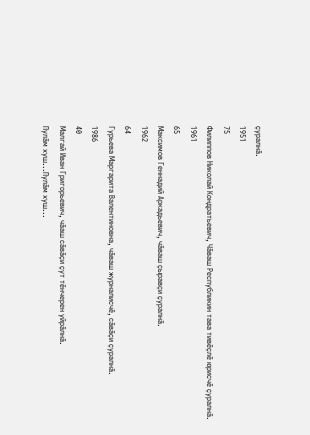ҫуралнӑ.
1951
75
Филиппов Николай Кондратьевич, Чӑваш Республикин тава тивӗҫлӗ юрисчӗ ҫуралнӑ.
1961
65
Максимов Геннадий Аркадьевич, чӑваш ҫыравҫи ҫуралнӑ.
1962
64
Гурьева Маргарита Валентиновна, чӑваш журналисчӗ, сӑвӑҫи ҫуралнӑ.
1986
40
Малгай Иван Григорьевич, чӑаш сӑвӑҫи ҫут тӗнчерен уйрӑлнӑ.
Пулӑм хуш...Пулӑм хуш...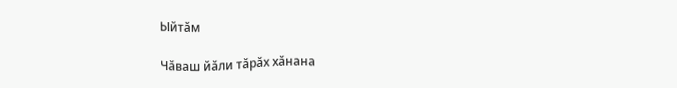Ыйтӑм

Чӑваш йӑли тӑрӑх хӑнана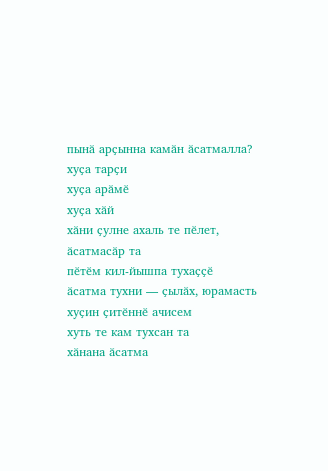пынӑ арҫынна камӑн ӑсатмалла?
хуҫа тарҫи
хуҫа арӑмӗ
хуҫа хӑй
хӑни ҫулне ахаль те пӗлет, ӑсатмасӑр та
пӗтӗм кил-йышпа тухаҫҫӗ
ӑсатма тухни — ҫылӑх, юрамасть
хуҫин ҫитӗннӗ ачисем
хуть те кам тухсан та
хӑнана ӑсатма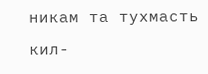никам та тухмасть
кил-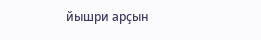йышри арҫын